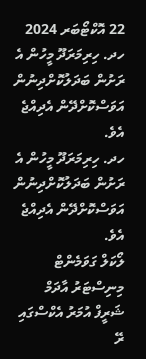22 އޮކްޓޯބަރ 2024
ހދ. ހިރިމަރަދޫ މީހުން އެ ރަށުން ބަދަލުކޮށްދިނުން އަވަސްކޮށްދޭން އެދިއްޖެ އެވެ.
ހދ. ހިރިމަރަދޫ މީހުން އެ ރަށުން ބަދަލުކޮށްދިނުން އަވަސްކޮށްދޭން އެދިއްޖެ އެވެ.
ލޯކަލް ގަވަމެންޓް މިނިސްޓަރު އާދަމް ޝަރީފް އުމަރު އެކްސްގައި ރޭ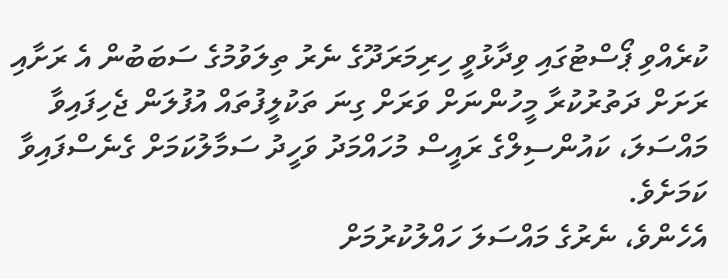ކުރެއްވި ޕޯސްޓުގައި ވިދާޅުވީ ހިރިމަރަދޫގެ ނެރު ތިލަވުމުގެ ސަބަބުން އެ ރަށާއި ރަށަށް ދަތުރުކުރާ މީހުންނަށް ވަރަށް ގިނަ ތަކުލީފުތައް އުފުލަން ޖެހިފައިވާ މައްސަލަ، ކައުންސިލްގެ ރައީސް މުހައްމަދު ވަހީދު ސަމާލުކަމަށް ގެނެސްފައިވާ ކަމަށެވެ.
އެހެންވެ، ނެރުގެ މައްސަލަ ހައްލުކުރުމަށް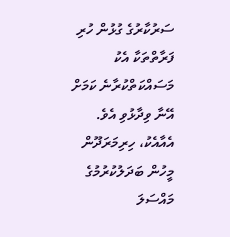ސަރުކާރުގެ ގުޅުން ހުރި ފަރާތްތަކާ އެކު މަސައްކަތްކުރާނެ ކަމަށް އޭނާ ވިދާޅުވި އެވެ.
އެއާއެކު، ހިރިމަރަދޫން މީހުން ބަދަލުކުރުމުގެ މައްސަލަ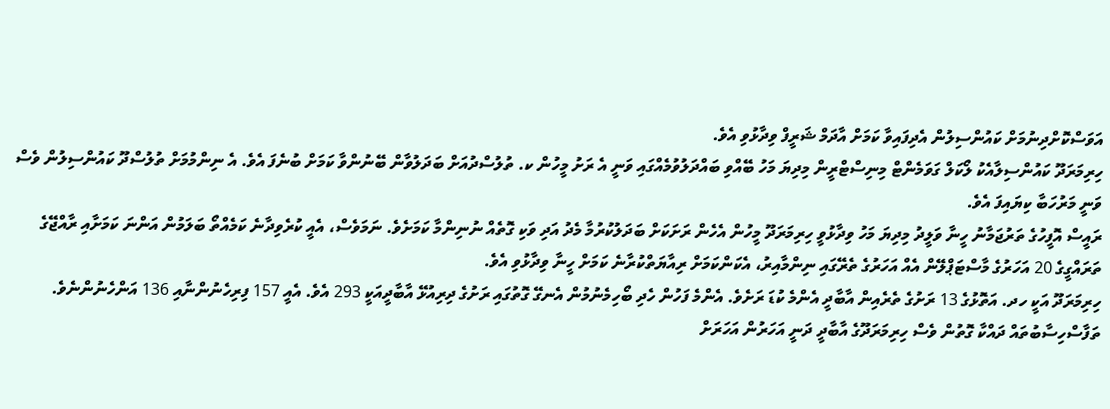އަވަސްކޮށްދިނުމަށް ކައުންސިލުން އެދިފައިވާ ކަމަށް އާދަމް ޝަރީފް ވިދާޅުވި އެވެ.
ހިރިމަރަދޫ ކައުންސިލާއެކު ލޯކަލް ގަވަމެންޓް މިނިސްޓްރީން މިދިޔަ މަހު ބޭއްވި ބައްދަލުވުމެއްގައި ވަނީ އެ ރަށު މީހުން ކ. ތުލުސްދުއަށް ބަދަލުވާން ބޭނުންވާ ކަމަށް ބުނެފަ އެވެ. އެ ނިންމުމަށް ތުލުސްދޫ ކައުންސިލުން ވެސް ވަނީ މަރުހަބާ ކިޔައިފަ އެވެ.
ރައީސް އޮފީހުގެ ތަރުޖަމާނު ހީނާ ވަލީދު މިދިޔަ މަހު ވިދާޅުވީ ހިރިމަރަދޫ މީހުން އެހެން ރަށަކަށް ބަދަލުކުރުމާ މެދު އަދި ވަކި ގޮތެއް ނުނިންމާ ކަމަށެވެ. ނަމަވެސް، އެއީ ކުރެވިދާނެ ކަމެއްތޯ ބަލަމުން އަންނަ ކަމަށާއި ރާއްޖޭގެ ތަރައްގީގެ 20 އަހަރުގެ މާސްޓަޕްލޭން އެއް އަހަރުގެ ތެރޭގައި ނިންމާއިރު، އެކަންކަމަށް ރިއާޔަތްކުރާނެ ކަމަށް ހީނާ ވިދާޅުވި އެވެ.
ހިރިމަރަދޫ އަކީ ހދ. އަތޮޅުގެ 13 ރަށުގެ ތެރެއިން އާބާދީ އެންމެ ކުޑަ ރަށެވެ. އެންމެ ފަހުން ހެދި ބޯހިމެނުމުން އެނގޭ ގޮތުގައި ރަށުގެ ދިރިއުޅޭ އާބާދީއަކީ 293 އެވެ. އެއީ 157 ފިރިހެނުންނާއި 136 އަންހެނުންނެވެ.
ތަފާސްހިސާބުތައް ދައްކާ ގޮތުން ވެސް ހިރިމަރަދޫގެ އާބާދީ ދަނީ އަހަރުން އަހަރަށް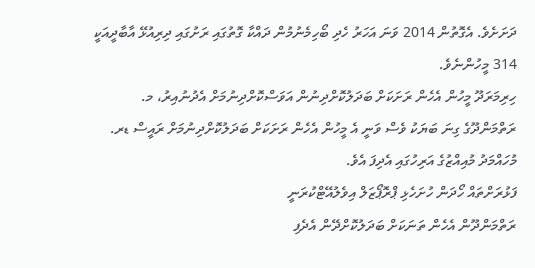ދަށަށެވެ. އެގޮތުން 2014 ވަނަ އަހަރު ހެދި ބޯހިމެނުމުން ދައްކާ ގޮތުގައި ރަށުގައި ދިރިއުޅޭ އާބާދީއަކީ 314 މީހުންނެވެ.
ހިރިމަރަދޫ މީހުން އެހެން ރަށަކަށް ބަދަލުކޮށްދިނުން އަވަސްކޮށްދިނުމަށް އެދުނުއިރު، މ. ރަތްމަންދޫގެ ގިނަ ބަޔަކު ވެސް ވަނީ އެ މީހުން އެހެން ރަށަކަށް ބަދަލުކޮށްދިނުމަށް ރައީސް ޑރ. މުހައްމަދު މުއިއްޒުގެ އަރިހުގައި އެދިފަ އެވެ.
ފަޅުރަށްތައް ހޯދަން ހުށަހެޅި ޕްރޮޕޯޒަލް އިވެލުއޭޓްކުރަނީ
ރަތްމަންދޫން އެހެން ތަނަކަށް ބަދަލުކޮށްދޭން އެދެފި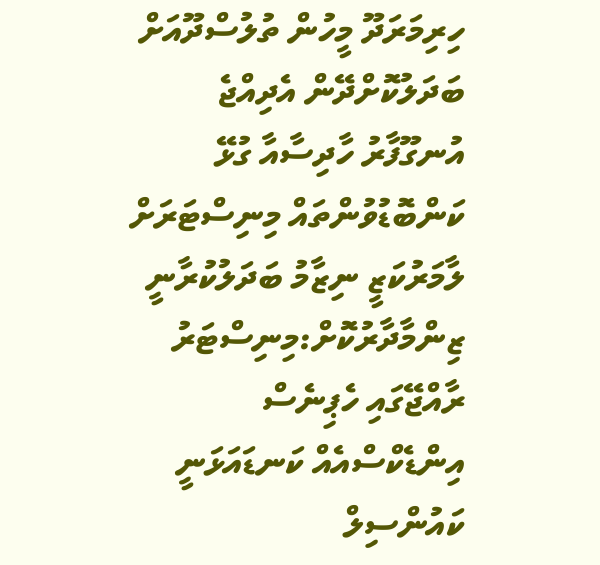ހިރިމަރަދޫ މީހުން ތުލުސްދޫއަށް ބަދަލުކޮށްދޭން އެދިއްޖެ
އުނގޫފާރު ހާދިސާއާ ގުޅޭ ކަންބޮޑުވުންތައް މިނިސްޓަރަށް
ލާމަރުކަޒީ ނިޒާމު ބަދަލުކުރާނީ ޒިންމާދާރުކޮށް:މިނިސްޓަރު
ރާއްޖޭގައި ހެޕިނެސް އިންޑެކްސްއެއް ކަނޑައަޅަނީ
ކައުންސިލް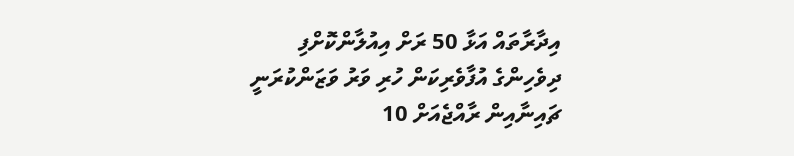އިދާރާތައް އަޅާ 50 ރަށް އިއުލާންކޮށްފި
ދިވެހިންގެ އުފާވެރިކަން ހުރި ވަރު ވަޒަންކުރަނީ
ޗައިނާއިން ރާއްޖެއަށް 10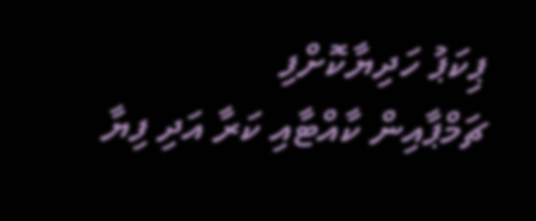ޕިކަޕު ހަދިޔާކޮށްފި
ޗަމްޕާއިން ކާއްޓާއި ކަރާ އަދި ފިޔާ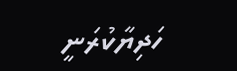ހަދިޔާކުރަނީ